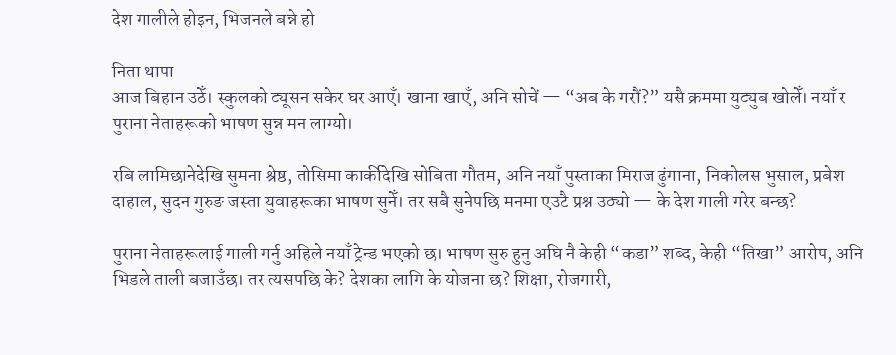देश गालीले होइन, भिजनले बन्ने हो

निता थापा
आज बिहान उठेँ। स्कुलको ट्यूसन सकेर घर आएँ। खाना खाएँ, अनि सोचें — “अब के गरौं?” यसै क्रममा युट्युब खोलेँ। नयाँ र पुराना नेताहरूको भाषण सुन्न मन लाग्यो।

रबि लामिछानेदेखि सुमना श्रेष्ठ, तोसिमा कार्कीदेखि सोबिता गौतम, अनि नयाँ पुस्ताका मिराज ढुंगाना, निकोलस भुसाल, प्रबेश दाहाल, सुदन गुरुङ जस्ता युवाहरूका भाषण सुनेँ। तर सबै सुनेपछि मनमा एउटै प्रश्न उठ्यो — के देश गाली गरेर बन्छ?

पुराना नेताहरूलाई गाली गर्नु अहिले नयाँ ट्रेन्ड भएको छ। भाषण सुरु हुनु अघि नै केही “कडा” शब्द, केही “तिखा” आरोप, अनि भिडले ताली बजाउँछ। तर त्यसपछि के? देशका लागि के योजना छ? शिक्षा, रोजगारी,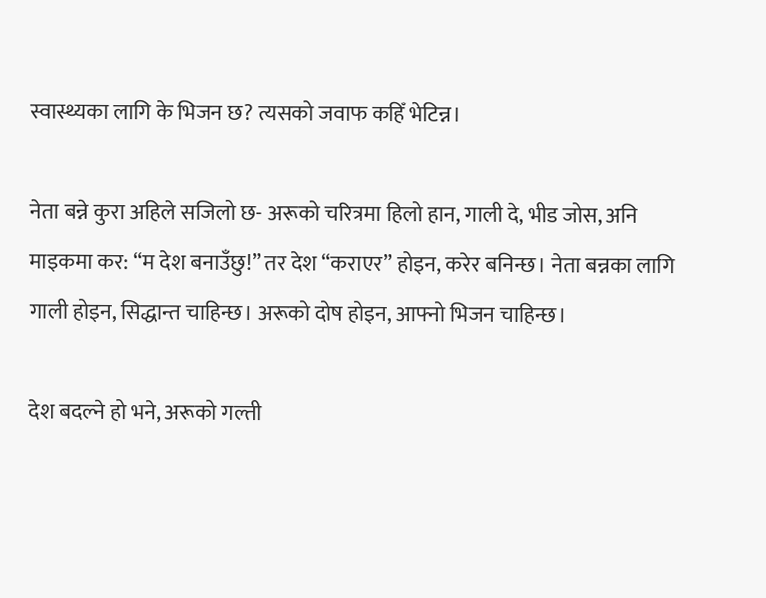स्वास्थ्यका लागि के भिजन छ? त्यसको जवाफ कहिँ भेटिन्न।

नेता बन्ने कुरा अहिले सजिलो छ- अरूको चरित्रमा हिलो हान, गाली दे, भीड जोस, अनि माइकमा कर: “म देश बनाउँछु!” तर देश “कराएर” होइन, करेर बनिन्छ। नेता बन्नका लागि गाली होइन, सिद्धान्त चाहिन्छ। अरूको दोष होइन, आफ्नो भिजन चाहिन्छ।

देश बदल्ने हो भने, अरूको गल्ती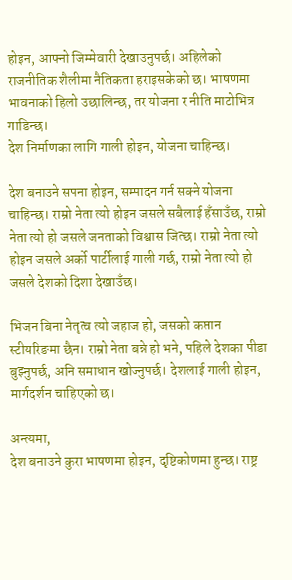होइन, आफ्नो जिम्मेवारी देखाउनुपर्छ। अहिलेको राजनीतिक शैलीमा नैतिकता हराइसकेको छ। भाषणमा भावनाको हिलो उछालिन्छ, तर योजना र नीति माटोभित्र गाडिन्छ।
देश निर्माणका लागि गाली होइन, योजना चाहिन्छ।

देश बनाउने सपना होइन, सम्पादन गर्न सक्ने योजना चाहिन्छ। राम्रो नेता त्यो होइन जसले सबैलाई हँसाउँछ, राम्रो नेता त्यो हो जसले जनताको विश्वास जित्छ। राम्रो नेता त्यो होइन जसले अर्को पार्टीलाई गाली गर्छ, राम्रो नेता त्यो हो जसले देशको दिशा देखाउँछ।

भिजन बिना नेतृत्व त्यो जहाज हो, जसको कप्तान स्टीयरिङमा छैन। राम्रो नेता बन्ने हो भने, पहिले देशका पीडा बुझ्नुपर्छ, अनि समाधान खोज्नुपर्छ। देशलाई गाली होइन, मार्गदर्शन चाहिएको छ।

अन्त्यमा,
देश बनाउने कुरा भाषणमा होइन, दृष्टिकोणमा हुन्छ। राष्ट्र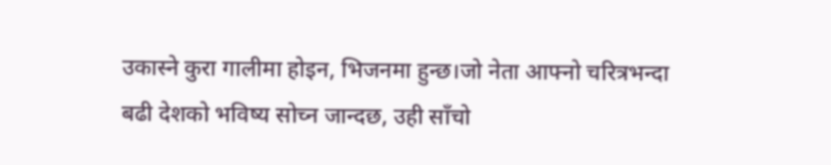उकास्ने कुरा गालीमा होइन, भिजनमा हुन्छ।जो नेता आफ्नो चरित्रभन्दा बढी देशको भविष्य सोच्न जान्दछ, उही साँचो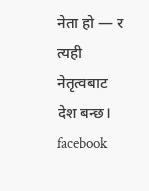नेता हो — र त्यही नेतृत्वबाट देश बन्छ। facebook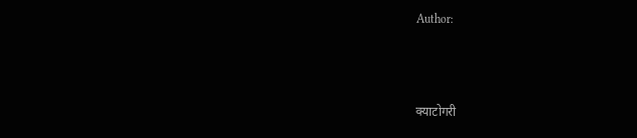Author:



क्याटोगरी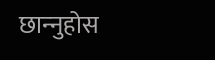छान्‍नुहोस